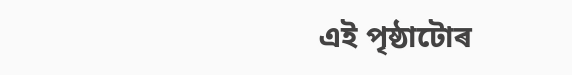এই পৃষ্ঠাটোৰ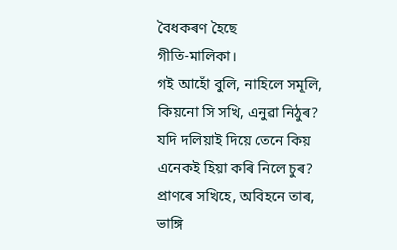বৈধকৰণ হৈছে
গীতি-মালিকা।
গই আহোঁ বুলি, নাহিলে সমূলি,
কিয়নো সি সখি, এনুৱা নিঠুৰ?
যদি দলিয়াই দিয়ে তেনে কিয়
এনেকই হিয়া কৰি নিলে চুৰ?
প্ৰাণৰে সখিহে, অবিহনে তাৰ,
ভাঙ্গি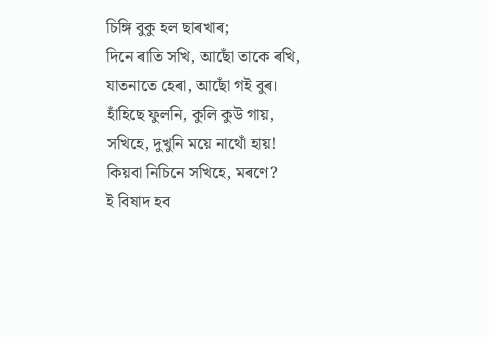চিঙ্গি বুকু হল ছাৰখাৰ;
দিনে ৰাতি সখি, আছোঁ তাকে ৰখি,
যাতনাতে হেৰা, আছোঁ গই বুৰ।
হাঁহিছে ফুলনি, কুলি কুউ গায়,
সখিহে, দুখুনি ময়ে নাথোঁ হায়!
কিয়বা নিচিনে সখিহে, মৰণে?
ই বিষাদ হব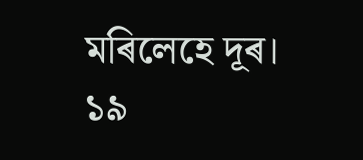মৰিলেহে দূৰ।
১৯